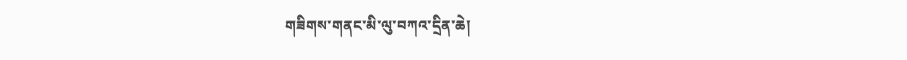གཟིགས་གནང་མི་ལུ་བཀའ་དྲིན་ཆེ།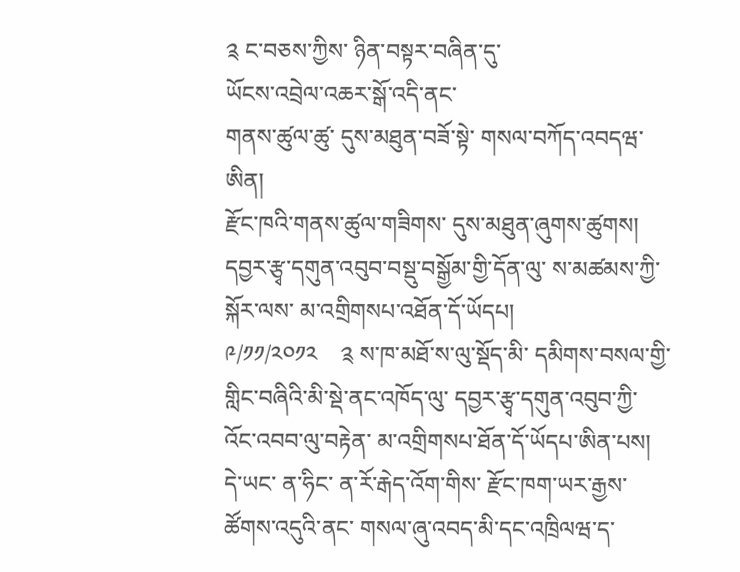༉ ང་བཅས་ཀྱིས་ ཉིན་བསྟར་བཞིན་དུ་
ཡོངས་འབྲེལ་འཆར་སྒོ་འདི་ནང་
གནས་ཚུལ་ཚུ་ དུས་མཐུན་བཟོ་སྟེ་ གསལ་བཀོད་འབདཝ་ཨིན།
རྫོང་ཁའི་གནས་ཚུལ་གཟིགས་ དུས་མཐུན་ཞུགས་ཚུགས།
དབྱར་རྩྭ་དགུན་འབུབ་བསྡུ་བསྒྱོམ་གྱི་དོན་ལུ་ ས་མཚམས་ཀྱི་སྐོར་ལས་ མ་འགྲིགསཔ་འཐོན་དོ་ཡོདཔ།
༩/༡༡/༢༠༡༢    ༉ ས་ཁ་མཐོ་ས་ལུ་སྡོད་མི་ དམིགས་བསལ་གྱི་ གླིང་བཞིའི་མི་སྡེ་ནང་འཁོད་ལུ་ དབྱར་རྩྭ་དགུན་འབུབ་ཀྱི་ འོང་འབབ་ལུ་བརྟེན་ མ་འགྲིགསཔ་ཐོན་དོ་ཡོདཔ་ཨིན་པས།
དེ་ཡང་ ན་ཧིང་ ན་རོ་རྒེད་འོག་གིས་ རྫོང་ཁག་ཡར་རྒྱས་ཚོགས་འདུའི་ནང་ གསལ་ཞུ་འབད་མི་དང་འཁྲིལཝ་ད་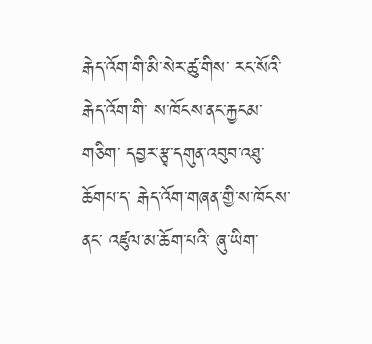རྒེད་འོག་གི་མི་སེར་ཚུ་གིས་ རང་སོའི་རྒེད་འོག་གི་ ས་ཁོངས་ནང་རྐྱངམ་གཅིག་ དབྱར་རྩྭ་དགུན་འབུབ་འཐུ་ཆོགཔ་ད་ རྒེད་འོག་གཞན་གྱི་ས་ཁོངས་ནང་ འཛུལ་མ་ཆོག་པའི་ ཞུ་ཡིག་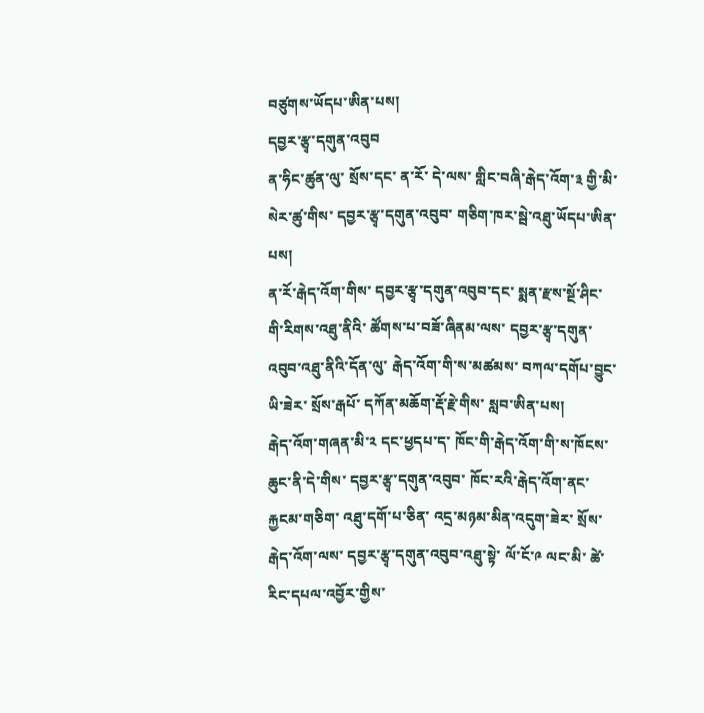བཙུགས་ཡོདཔ་ཨིན་པས།
དབྱར་རྩྭ་དགུན་འབུབ
ན་ཧིང་ཚུན་ལུ་ སྲོས་དང་ ན་རོ་ དེ་ལས་ གླིང་བཞི་རྒེད་འོག་༣ གྱི་མི་སེར་ཚུ་གིས་ དབྱར་རྩྭ་དགུན་འབུབ་ གཅིག་ཁར་སྦེ་འཐུ་ཡོདཔ་ཨིན་པས།
ན་རོ་རྒེད་འོག་གིས་ དབྱར་རྩྭ་དགུན་འབུབ་དང་ སྨན་རྫས་སྔོ་ཤིང་གི་རིགས་འཐུ་ནིའི་ ཚོགས་པ་བཟོ་ཞིནམ་ལས་ དབྱར་རྩྭ་དགུན་འབུབ་འཐུ་ནིའི་དོན་ལུ་ རྒེད་འོག་གི་ས་མཚམས་ བཀལ་དགོཔ་བྱུང་ཡི་ཟེར་ སྲོས་རྒཔོ་ དཀོན་མཆོག་རྡོ་རྗེ་གིས་ སླབ་ཨིན་པས།
རྒེད་འོག་གཞན་མི་༢ དང་ཕྱདཔ་ད་ ཁོང་གི་རྒེད་འོག་གི་ས་ཁོངས་ཆུང་ནི་དེ་གིས་ དབྱར་རྩྭ་དགུན་འབུབ་ ཁོང་རའི་རྒེད་འོག་ནང་རྐྱངམ་གཅིག་ འཐུ་དགོ་པ་ཅིན་ འདྲ་མཉམ་མིན་འདུག་ཟེར་ སྲོས་རྒེད་འོག་ལས་ དབྱར་རྩྭ་དགུན་འབུབ་འཐུ་སྟེ་ ལོ་ངོ་༩ ལང་མི་ ཚེ་རིང་དཔལ་འབྱོར་གྱིས་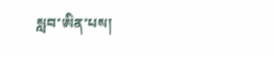སླབ་ཨིན་པས།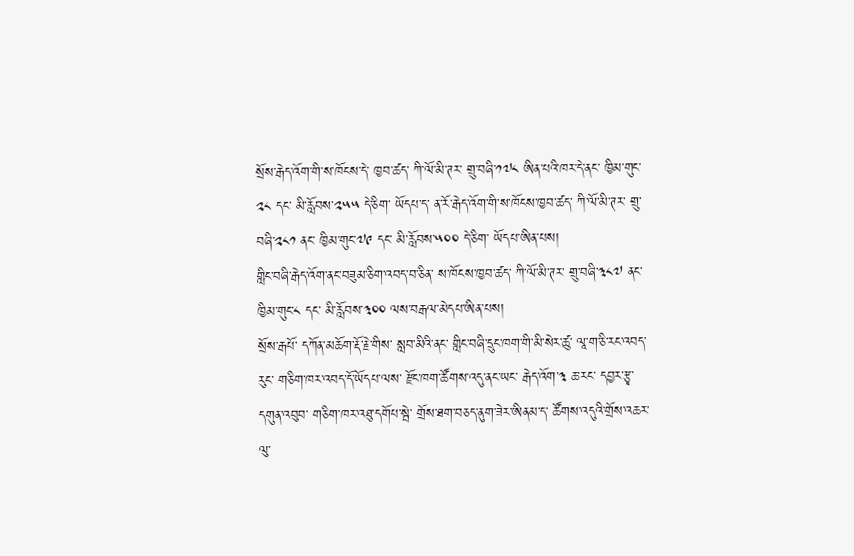སྲོས་རྒེད་འོག་གི་ས་ཁོངས་དེ་ ཁྱབ་ཚད་ ཀི་ལོ་མི་ཊར་ གྲུ་བཞི་༡༧༨ ཨིན་པའི་ཁར་དེ་ནང་ ཁྱིམ་གུང་༢༨ དང་ མི་རློབས་༢༥༥ དེ་ཅིག་ ཡོདཔ་ད་ ན་རོ་རྒེད་འོག་གི་ས་ཁོངས་ཁྱབ་ཚད་ ཀི་ལོ་མི་ཊར་ གྲུ་བཞི་༢༨༡ ནང་ ཁྱིམ་གུང་༧༩ དང་ མི་རློབས་༥༠༠ དེ་ཅིག་ ཡོདཔ་ཨིན་པས།
གླིང་བཞི་རྒེད་འོག་ནང་བཟུམ་ཅིག་འབད་བ་ཅིན་ ས་ཁོངས་ཁྱབ་ཚད་ ཀི་ལོ་མི་ཊར་ གྲུ་བཞི་༣༨༧ ནང་ ཁྱིམ་གུང་༨ དང་ མི་རློབས་༣༠༠ ལས་བརྒལ་མེདཔ་ཨིན་པས།
སྲོས་རྒཔོ་ དཀོན་མཆོག་རྡོ་རྗེ་གིས་ སླབ་མིའི་ནང་ གླིང་བཞི་དྲུང་ཁག་གི་མི་སེར་ཚུ་ ལཱ་ག་ཅི་རང་འབད་རུང་ གཅིག་ཁར་འབད་དོ་ཡོདཔ་ལས་ རྫོང་ཁག་ཚོགས་འདུ་ནང་ཡང་ རྒེད་འོག་༣ ཆ་རང་ དབྱར་རྩྭ་དགུན་འབུབ་ གཅིག་ཁར་འཐུ་དགོཔ་སྦེ་ གྲོས་ཐག་བཅད་ནུག་ཟེར་ཨིནམ་ད་ ཚོགས་འདུའི་གྲོས་འཆར་ལུ་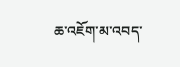ཆ་འཇོག་མ་འབད་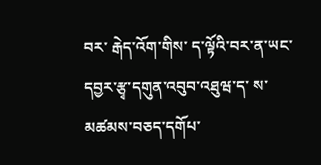བར་ རྒེད་འོག་གིས་ ད་ལྟོའི་བར་ན་ཡང་ དབྱར་རྩྭ་དགུན་འབུབ་འཐུཝ་ད་ ས་མཚམས་བཅད་དགོཔ་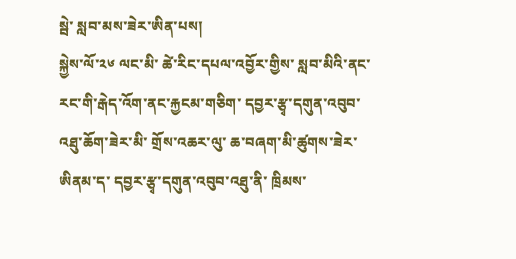སྦེ་ སླབ་མས་ཟེར་ཨིན་པས།
སྐྱེས་ལོ་༢༦ ལང་མི་ ཚེ་རིང་དཔལ་འབྱོར་གྱིས་ སླབ་མིའི་ནང་ རང་གི་རྒེད་འོག་ནང་རྐྱངམ་གཅིག་ དབྱར་རྩྭ་དགུན་འབུབ་འཐུ་ཆོག་ཟེར་མི་ གྲོས་འཆར་ལུ་ ཆ་བཞག་མི་ཚུགས་ཟེར་ཨིནམ་ད་ དབྱར་རྩྭ་དགུན་འབུབ་འཐུ་ནི་ ཁྲིམས་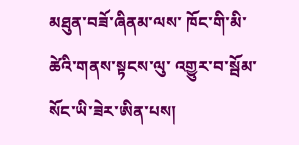མཐུན་བཟོ་ཞིནམ་ལས་ ཁོང་གི་མི་ཚེའི་གནས་སྟངས་ལུ་ འགྱུར་བ་སྦོམ་སོང་ཡི་ཟེར་ཨིན་པས།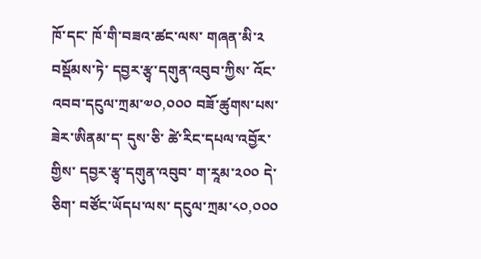ཁོ་དང་ ཁོ་གི་བཟའ་ཚང་ལས་ གཞན་མི་༢ བསྡོམས་ཏེ་ དབྱར་རྩྭ་དགུན་འབུབ་ཀྱིས་ འོང་འབབ་དངུལ་ཀྲམ་༧༠,༠༠༠ བཟོ་ཚུགས་པས་ཟེར་ཨིནམ་ད་ དུས་ཅི་ ཚེ་རིང་དཔལ་འབྱོར་གྱིས་ དབྱར་རྩྭ་དགུན་འབུབ་ ག་རཱམ་༢༠༠ དེ་ཅིག་ བཙོང་ཡོདཔ་ལས་ དངུལ་ཀྲམ་༨༠,༠༠༠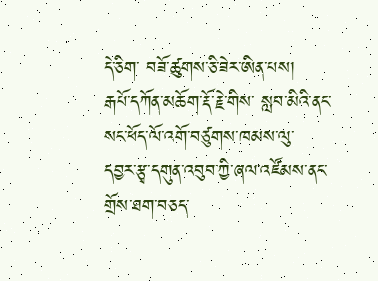དེ་ཅིག་ བཟོ་ཚུགས་ཅི་ཟེར་ཨིན་པས།
རྒཔོ་དཀོན་མཆོག་རྡོ་རྗེ་གིས་ སླབ་མིའི་ནང་ སང་ཕོད་ལོ་འགོ་བཙུགས་ཁམས་ལུ་ དབྱར་རྩྭ་དགུན་འབུབ་ཀྱི་ཞལ་འཛོམས་ནང་ གྲོས་ཐག་བཅད་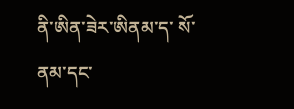ནི་ཨིན་ཟེར་ཨིནམ་ད་ སོ་ནམ་དང་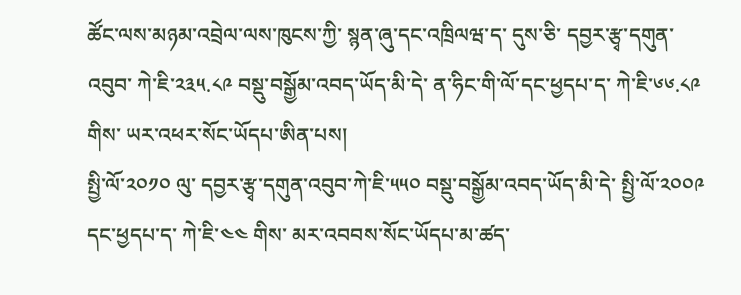ཚོང་ལས་མཉམ་འབྲེལ་ལས་ཁུངས་ཀྱི་ སྙན་ཞུ་དང་འཁྲིལཝ་ད་ དུས་ཅི་ དབྱར་རྩྭ་དགུན་འབུབ་ ཀེ་ཇི་༢༣༥.༨༩ བསྡུ་བསྒྱོམ་འབད་ཡོད་མི་དེ་ ན་ཧིང་གི་ལོ་དང་ཕྱདཔ་ད་ ཀེ་ཇི་༦༦.༨༩ གིས་ ཡར་འཕར་སོང་ཡོདཔ་ཨིན་པས།
སྤྱི་ལོ་༢༠༡༠ ལུ་ དབྱར་རྩྭ་དགུན་འབུབ་ཀེ་ཇི་༥༥༠ བསྡུ་བསྒྱོམ་འབད་ཡོད་མི་དེ་ སྤྱི་ལོ་༢༠༠༩ དང་ཕྱདཔ་ད་ ཀེ་ཇི་༤༤ གིས་ མར་འབབས་སོང་ཡོདཔ་མ་ཚད་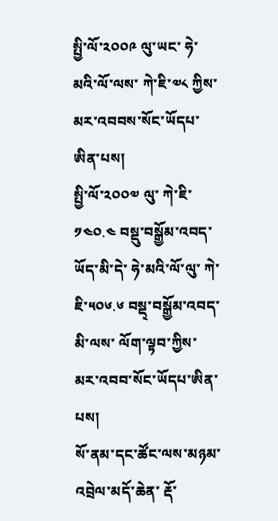སྤྱི་ལོ་༢༠༠༩ ལུ་ཡང་ ཧེ་མའི་ལོ་ལས་ ཀེ་ཇི་༧༨ ཀྱིས་ མར་འབབས་སོང་ཡོདཔ་ཨིན་པས།
སྤྱི་ལོ་༢༠༠༧ ལུ་ ཀེ་ཇི་༡༤༠.༤ བསྡུ་བསྒྱོམ་འབད་ཡོད་མི་དེ་ ཧེ་མའི་ལོ་ལུ་ ཀེ་ཇི་༥༠༦.༦ བསྡ྄་བསྒྱོམ་འབད་མི་ལས་ ལོག་ལྟབ་ཀྱིས་ མར་འབབ་སོང་ཡོདཔ་ཨིན་པས།
སོ་ནམ་དང་ཚོང་ལས་མཉམ་འབྲེལ་མདོ་ཆེན་ རྡོ་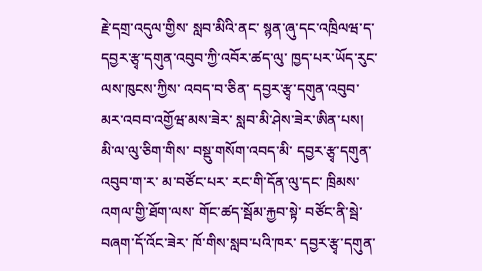རྗེ་དགྲ་འདུལ་གྱིས་ སླབ་མིའི་ནང་ སྙན་ཞུ་དང་འཁྲིལཝ་ད་ དབྱར་རྩྭ་དགུན་འབུབ་ཀྱི་འབོར་ཚད་ལུ་ ཁྱད་པར་ཡོད་རུང་ ལས་ཁུངས་ཀྱིས་ འབད་བ་ཅིན་ དབྱར་རྩྭ་དགུན་འབུབ་ མར་འབབ་འགྱོཝ་མས་ཟེར་ སླབ་མི་ཤེས་ཟེར་ཨིན་པས།
མི་ལ་ལུ་ཅིག་གིས་ བསྡུ་གསོག་འབད་མི་ དབྱར་རྩྭ་དགུན་འབུབ་ག་ར་ མ་བཙོང་པར་ རང་གི་དོན་ལུ་དང་ ཁྲིམས་འགལ་གྱི་ཐོག་ལས་ གོང་ཚད་སྦོམ་རྐྱབ་སྟེ་ བཙོང་ནི་སྦེ་བཞག་དོ་འོང་ཟེར་ ཁོ་གིས་སླབ་པའི་ཁར་ དབྱར་རྩྭ་དགུན་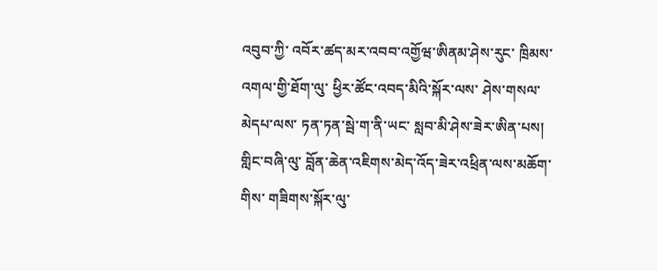འབུབ་ཀྱི་ འབོར་ཚད་མར་འབབ་འགྱོཝ་ཨིནམ་ཤེས་རུང་ ཁྲིམས་འགལ་གྱི་ཐོག་ལུ་ ཕྱིར་ཚོང་འབད་མིའི་སྐོར་ལས་ ཤེས་གསལ་མེདཔ་ལས་ ཏན་ཏན་སྦེ་ག་ནི་ཡང་ སླབ་མི་ཤེས་ཟེར་ཨིན་པས།
གླིང་བཞི་ལུ་ བློན་ཆེན་འཇིགས་མེད་འོད་ཟེར་འཕྲིན་ལས་མཆོག་གིས་ གཟིགས་སྐོར་ལུ་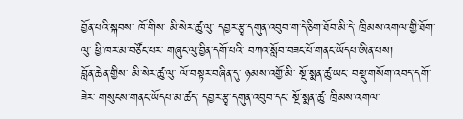བྱོན་པའི་སྐབས་ ཁོ་གིས་ མི་སེར་ཚུ་ལུ་ དབྱར་རྩྭ་དགུན་འབུབ་ག་དེ་ཅིག་ཐོབ་མི་དེ་ ཁྲིམས་འགལ་གྱི་ཐོག་ལུ་ ཕྱི་ཁར་མ་བཙོང་པར་ གཞུང་ལུ་བྱིན་དགོ་པའི་ བཀའ་སློབ་བཟང་པོ་གནང་ཡོདཔ་ཨིན་པས།
བློན་ཆེན་གྱིས་ མི་སེར་ཚུ་ལུ་ ལོ་བསྟར་བཞིན་དུ་ ཉམས་འགྱོ་མི་ སྔོ་སྨན་ཚུ་ཡང་ བསྡུ་གསོག་འབད་དགོ་ཟེར་ གསུངས་གནང་ཡོདཔ་མ་ཚད་ དབྱར་རྩྭ་དགུན་འབུབ་དང་ སྔོ་སྨན་ཚུ་ ཁྲིམས་འགལ་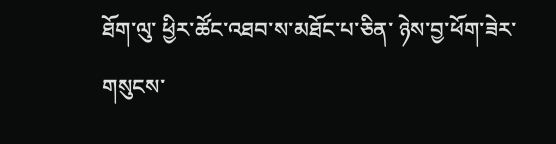ཐོག་ལུ་ ཕྱིར་ཚོང་འཐབ་ས་མཐོང་པ་ཅིན་ ཉེས་བྱ་ཕོག་ཟེར་ གསུངས་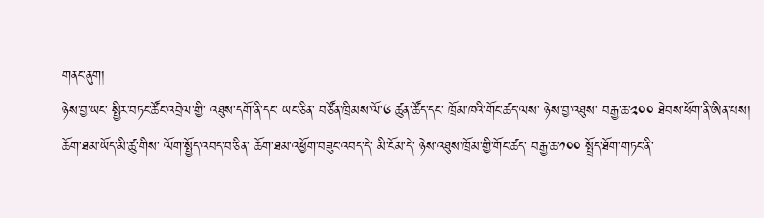གནང་ནུག།
ཉེས་བྱ་ཡང་ སྤྱིར་བཏང་ཚོང་འབྲེལ་གྱི་ འཐུས་དགོ་ནི་དང་ ཡང་ཅིན་ བཙོན་ཁྲིམས་ལོ་༦ ཚུན་ཚོད་དང་ ཁྲོམ་ཁའི་གོང་ཚད་ལས་ ཉེས་བྱ་འཐུས་ བརྒྱ་ཆ་༢༠༠ ཐེབས་ཕོག་ནི་ཨིན་པས།
ཆོག་ཐམ་ཡོད་མི་ཚུ་གིས་ ལོག་སྤྱོད་འབད་བ་ཅིན་ ཆོག་ཐམ་འཕྱོག་བཟུང་འབད་དེ་ མི་ངོམ་དེ་ ཉེས་འཐུས་ཁྲོམ་གྱི་གོང་ཚད་ བརྒྱ་ཆ་༡༠༠ སྤྲོད་ཐོག་གཏང་ནི་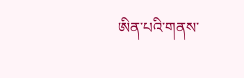ཨིན་པའི་གནས་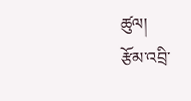ཚུལ།
རྩོམ་འབྲི་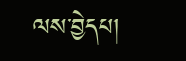ལས་བྱེདཔ།